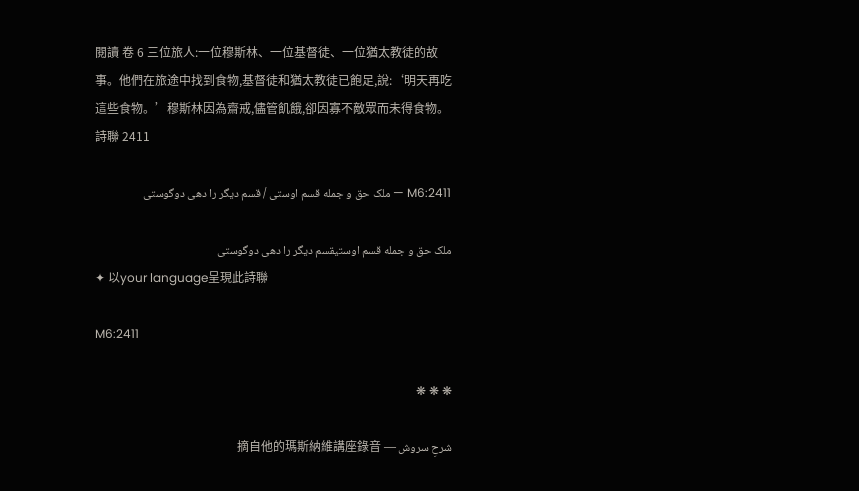閱讀 卷 6 三位旅人:一位穆斯林、一位基督徒、一位猶太教徒的故事。他們在旅途中找到食物,基督徒和猶太教徒已飽足,說:‘明天再吃這些食物。’穆斯林因為齋戒,儘管飢餓,卻因寡不敵眾而未得食物。 詩聯 2411

M6:2411 — ملک حق و جمله قسم اوستی / قسم دیگر را دهی دوگوستی

ملک حق و جمله قسم اوستیقسم دیگر را دهی دوگوستی
✦ 以your language呈現此詩聯

M6:2411

❋ ❋ ❋

شرحِ سروش — 摘自他的瑪斯納維講座錄音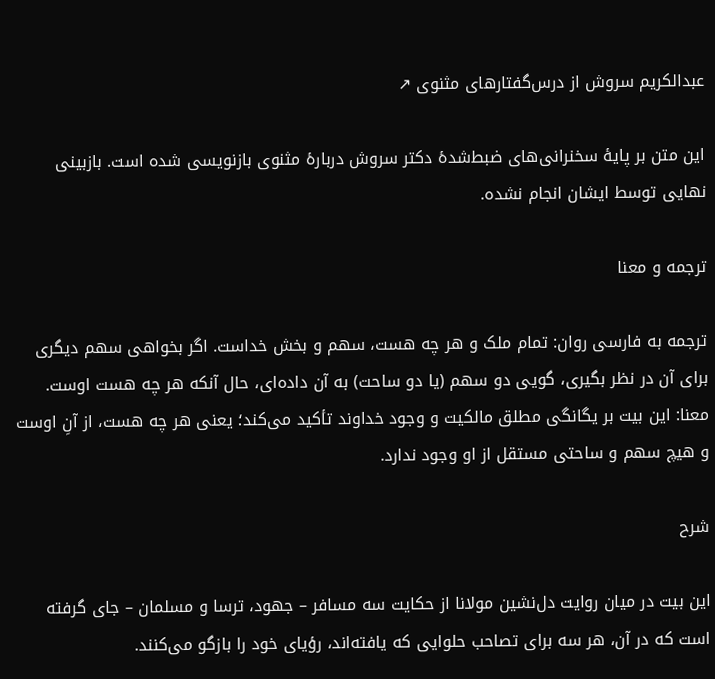عبدالکریم سروش از درس‌گفتارهای مثنوی ↗

این متن بر پایهٔ سخنرانی‌های ضبط‌شدهٔ دکتر سروش دربارهٔ مثنوی بازنویسی شده است. بازبینی نهایی توسط ایشان انجام نشده.

ترجمه و معنا

ترجمه به فارسی روان: تمام ملک و هر چه هست، سهم و بخش خداست. اگر بخواهی سهم دیگری برای آن در نظر بگیری، گویی دو سهم (یا دو ساحت) به آن داده‌ای، حال آنکه هر چه هست اوست. معنا: این بیت بر یگانگی مطلق مالکیت و وجود خداوند تأکید می‌کند؛ یعنی هر چه هست، از آنِ اوست و هیچ سهم و ساحتی مستقل از او وجود ندارد.

شرح

این بیت در میان روایت دل‌نشین مولانا از حکایت سه مسافر – جهود، ترسا و مسلمان – جای گرفته است که در آن، هر سه برای تصاحب حلوایی که یافته‌اند، رؤیای خود را بازگو می‌کنند.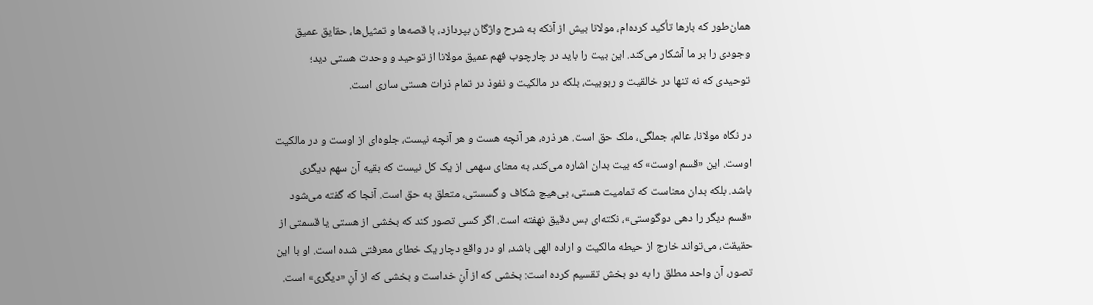همان‌طور که بارها تأکید کرده‌ام، مولانا بیش از آنکه به شرح واژگان بپردازد، با قصه‌ها و تمثیل‌ها، حقایق عمیق وجودی را بر ما آشکار می‌کند. این بیت را باید در چارچوب فهم عمیق مولانا از توحید و وحدت هستی دید؛ توحیدی که نه تنها در خالقیت و ربوبیت، بلکه در مالکیت و نفوذ در تمام ذرات هستی ساری است.

در نگاه مولانا، عالم، جملگی، ملک حق است. هر ذره، هر آنچه هست و هر آنچه نیست، جلوه‌ای از اوست و در مالکیت اوست. این «قسم اوست» که بیت بدان اشاره می‌کند، به معنای سهمی از یک کل نیست که بقیه آن سهم دیگری باشد. بلکه بدان معناست که تمامیت هستی، بی‌هیچ شکاف و گسستی، متعلق به حق است. آنجا که گفته می‌شود «قسم دیگر را دهی دوگوستی»، نکته‌ای بس دقیق نهفته است. اگر کسی تصور کند که بخشی از هستی یا قسمتی از حقیقت، می‌تواند خارج از حیطه مالکیت و اراده الهی باشد، او در واقع دچار یک خطای معرفتی شده است. او با این تصور، آن واحد مطلق را به دو بخش تقسیم کرده است: بخشی که از آنِ خداست و بخشی که از آنِ «دیگری» است.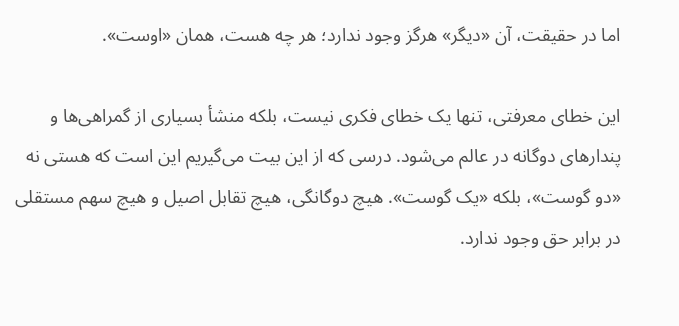اما در حقیقت، آن «دیگر» هرگز وجود ندارد؛ هر چه هست، همان «اوست».

این خطای معرفتی، تنها یک خطای فکری نیست، بلکه منشأ بسیاری از گمراهی‌ها و پندارهای دوگانه در عالم می‌شود. درسی که از این بیت می‌گیریم این است که هستی نه «دو گوست»، بلکه «یک گوست». هیچ دوگانگی، هیچ تقابل اصیل و هیچ سهم مستقلی در برابر حق وجود ندارد.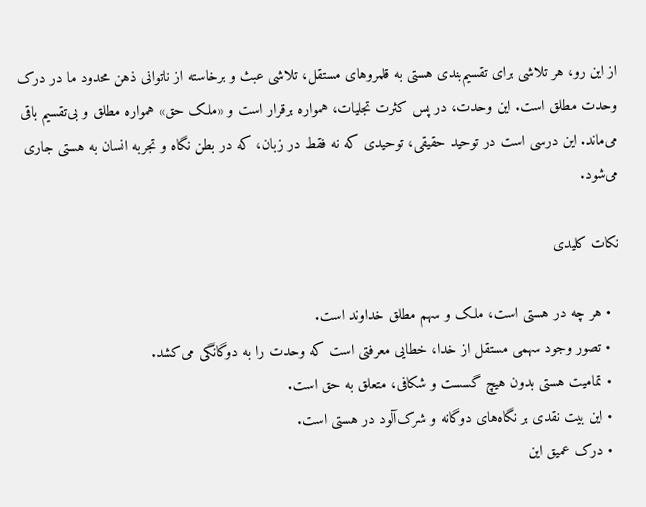از این رو، هر تلاشی برای تقسیم‌بندی هستی به قلمروهای مستقل، تلاشی عبث و برخاسته از ناتوانی ذهن محدود ما در درک وحدت مطلق است. این وحدت، در پس کثرت تجلیات، همواره برقرار است و «ملک حق» همواره مطلق و بی‌تقسیم باقی می‌ماند. این درسی است در توحید حقیقی، توحیدی که نه فقط در زبان، که در بطن نگاه و تجربه انسان به هستی جاری می‌شود.

نکات کلیدی

  • هر چه در هستی است، ملک و سهم مطلق خداوند است.
  • تصور وجود سهمی مستقل از خدا، خطایی معرفتی است که وحدت را به دوگانگی می‌کشد.
  • تمامیت هستی بدون هیچ گسست و شکافی، متعلق به حق است.
  • این بیت نقدی بر نگاه‌های دوگانه و شرک‌آلود در هستی است.
  • درک عمیق این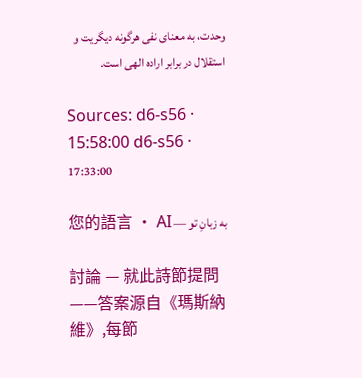وحدت، به معنای نفی هرگونه دیگریت و استقلال در برابر اراده الهی است.

Sources: d6-s56 · 15:58:00 d6-s56 · 17:33:00

به زبانِ تو — 您的語言 · AI

討論 — 就此詩節提問——答案源自《瑪斯納維》,每節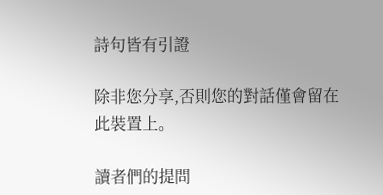詩句皆有引證

除非您分享,否則您的對話僅會留在此裝置上。

讀者們的提問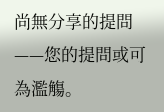尚無分享的提問——您的提問或可為濫觴。